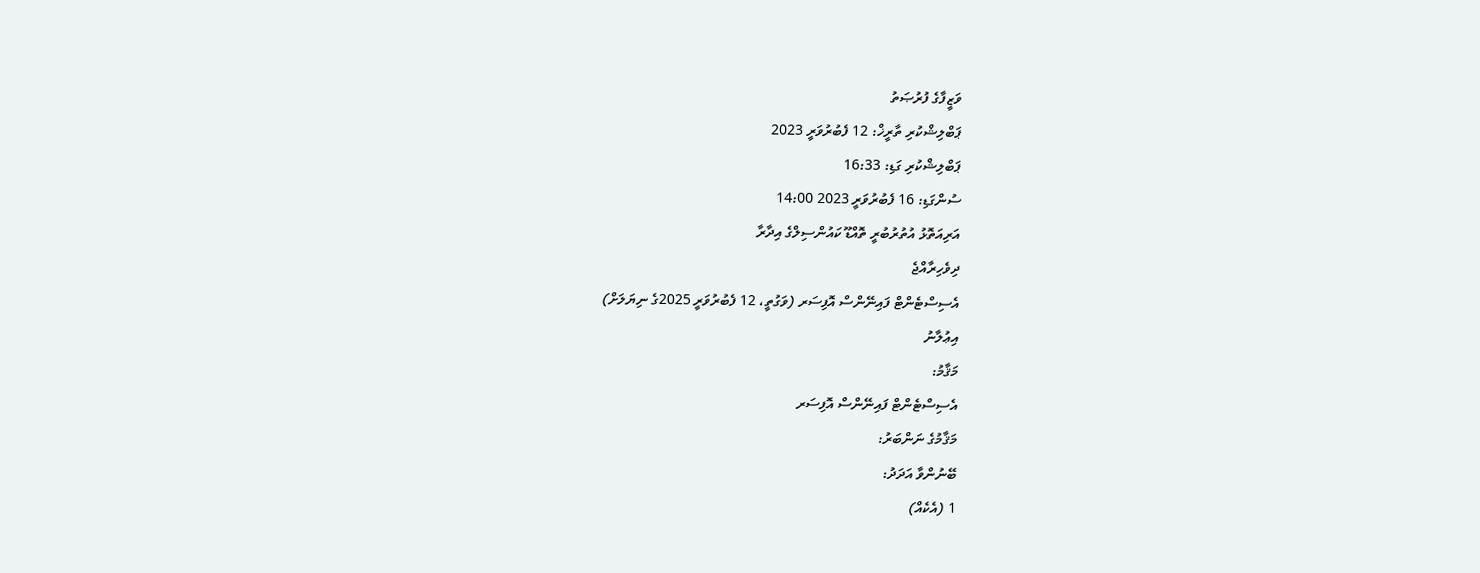ވަޒީފާގެ ފުރުޞަތު
ޕަބްލިޝްކުރި ތާރީޚް: 12 ފެބުރުވަރީ 2023
ޕަބްލިޝްކުރި ގަޑި: 16:33
ސުންގަޑި: 16 ފެބުރުވަރީ 2023 14:00
އަރިއަތޮޅު އުތުރުބުރީ ތޮއްޑޫ ކައުންސިލްގެ އިދާރާ
ދިވެހިރާއްޖެ
އެސިސްޓެންޓް ފައިނޭންސް އޮފިސަރ (ވަގުތީ، 12 ފެބުރުވަރީ 2025ގެ ނިޔަލަށް)
އިޢުލާނު
މަޤާމު:
އެސިސްޓެންޓް ފައިނޭންސް އޮފިސަރ
މަޤާމުގެ ނަންބަރު:
ބޭނުންވާ އަދަދު:
1 (އެކެއް)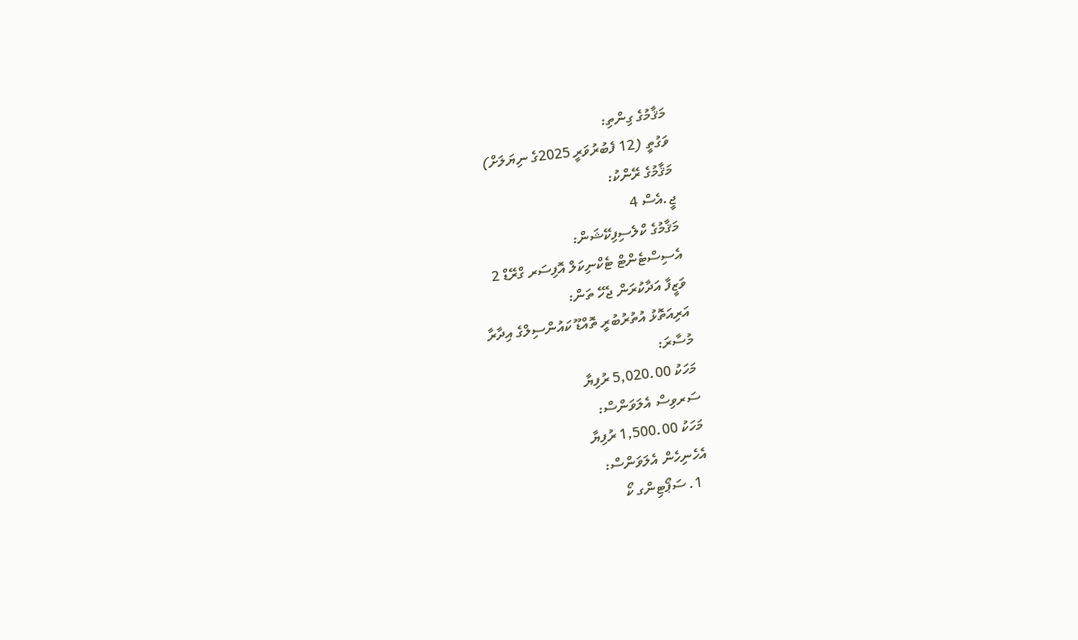މަޤާމުގެ ގިންތި:
ވަގުތީ (12 ފެބުރުވަރީ 2025ގެ ނިޔަލަށް)
މަޤާމުގެ ރޭންކު:
ޖީ.އެސް 4
މަޤާމުގެ ކްލެސިފިކޭޝަން:
އެސިސްޓެންޓް ޓެކްނިކަލް އޮފިސަރ ގްރޭޑް 2
ވަޒީފާ އަދާކުރަން ޖެހޭ ތަން:
އަރިއަތޮޅު އުތުރުބުރީ ތޮއްޑޫ ކައުންސިލްގެ އިދާރާ
މުސާރަ:
މަހަކު 5,020.00 ރުފިޔާ
ސަރވިސް އެލަވަންސް:
މަހަކު 1,500.00 ރުފިޔާ
އެހެނިހެން އެލަވަންސް:
  1. ސަޕޯޓިންގ ކޯ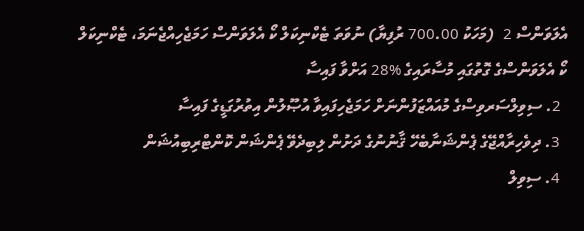އެލަވަންސް 2  (މަހަކު 700.00 ރުފިޔާ) ނުވަތަ ޓެކްނިކަލް ކޯ އެލަވަންސް ހަމަޖެހިއްޖެނަމަ، ޓެކްނިކަލް ކޯ އެލަވަންސްގެ ގޮތުގައި މުސާރައިގެ %28 އަށްވާ ފައިސާ
  2. ސިވިލްސަރވިސްގެ މުއައްޒަފުންނަށް ހަމަޖެހިފައިވާ އުޞޫލުން އިތުރުގަޑީގެ ފައިސާ
  3. ދިވެހިރާއްޖޭގެ ޕެންޝަނާބެހޭ ޤާނުނުގެ ދަށުން ލިބިދެވޭ ޕެންޝަން ކޮންޓްރިބިއުޝަން
  4. ސިވިލް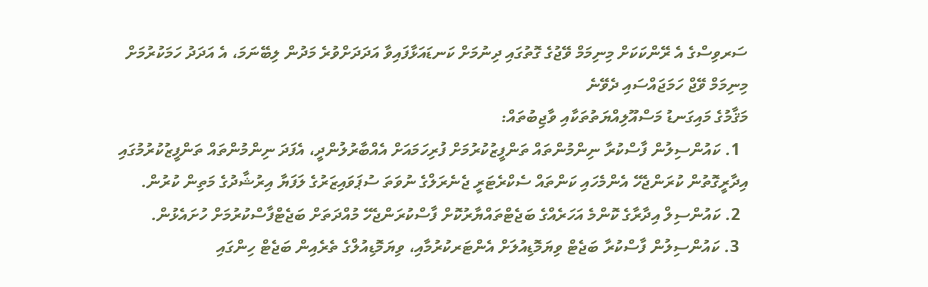ސަރވިސްގެ އެ ރޭންކަކަށް މިނިމަމް ވޭޖުގެ ގޮތުގައި ދިނުމަށް ކަނޑައަޅާފައިވާ އަދަދަށްވުރެ މަދުން ލިބޭނަމަ، އެ އަދަދު ހަމަކުރުމަށް މިނިމަމް ވޭޖް ހަމަޖައްސައި ދެވޭނެ
މަޤާމުގެ މައިގަނޑު މަސްއޫލިއްޔަތުތަކާއި ވާޖިބުތައް:
  1. ކައުންސިލުން ފާސްކުރާ ނިންމުންތައް ތަންފީޒުކުރުމަށް ފުރިހަމައަށް އެއްބާރުލުންދީ، އެފަދަ ނިންމުންތައް ތަންފީޒުކުރުމުގައި އިދާރީގޮތުން ކުރަންޖެހޭ އެންމެހައި ކަންތައް ސެކްރެޓަރީ ޖެނެރަލްގެ ނުވަތަ ސުޕަވައިޒަރުގެ ލަފަޔާ އިރުޝާދުގެ މަތިން ކުރުން.
  2. ކައުންސިލް އިދާރާގެ ކޮންމެ އަހަރެއްގެ ބަޖެޓްތައްޔާރުކޮށް ފާސްކުރަންޖެހޭ މުއްދަތަށް ބަޖެޓްފާސްކުރުމަށް ހުށައެޅުން.
  3. ކައުންސިލުން ފާސްކުރާ ބަޖެޓް ވިޔަމޮޑިއުލަށް އެންޓަރކުރުމާއި، ވިޔަމޮޑިއުލްގެ ތެރެއިން ބަޖެޓް ހިންގައި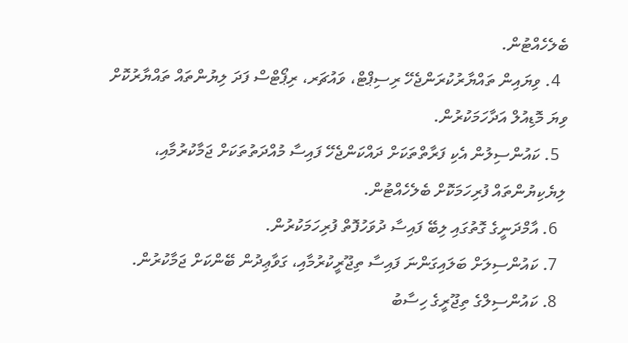ބެލެހެއްޓުން.
  4. ވިޔައިން ތައްޔާރުކުރަންޖެހޭ ރިސިޕްޓް، ވައުޗަރ، ރިޕޯޓްސް ފަދަ ލިޔުންތައް ތައްޔާރުކޮށް ވިޔަ މޮޑިއުލް އަދާހަމަކުރުން.
  5. ކައުންސިލުން އެކި ފަރާތްތަކަށް ދައްކަންޖެހޭ ފައިސާ މުއްދަތުތަކަށް ޖަމާކުރުމާއި، ލިޔެކިޔުންތައް ފުރިހަމަކޮށް ބެލެހެއްޓުން.
  6. އާމްދަނީގެ ގޮތުގައި ލިބޭ ފައިސާ ދުވަހުފޮތް ފުރިހަމަކުރުން.
  7. ކައުންސިލަށް ބަލައިގަންނަ ފައިސާ ތިޖޫރީކުރުމާއި، ގަވާޢިދުން ބޭންކަށް ޖަމާކުރުން.
  8. ކައުންސިލްގެ ތިޖޫރީގެ ހިސާބު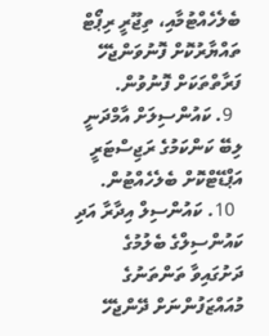ބެލެހެއްޓުމާއި، ތިޖޫރީ ރިޕޯޓް ތައްޔާރުކޮށް ފޮނުވަންޖެހޭ ފަރާތްތަކަށް ފޮނުވުން.
  9. ކައުންސިލަށް އާމްދަނީ ލިބޭ ކަންކަމުގެ ރަޖިސްޓަރީ އަޕްޑޭޓްކޮށް ބެލެހެއްޓުން.
  10. ކައުންސިލް އިދާރާ އަދި ކައުންސިލްގެ ބެލުމުގެ ދަށުގައިވާ ތަންތަނުގެ މުއައްޒަފުންނަށް ދޭންޖެހޭ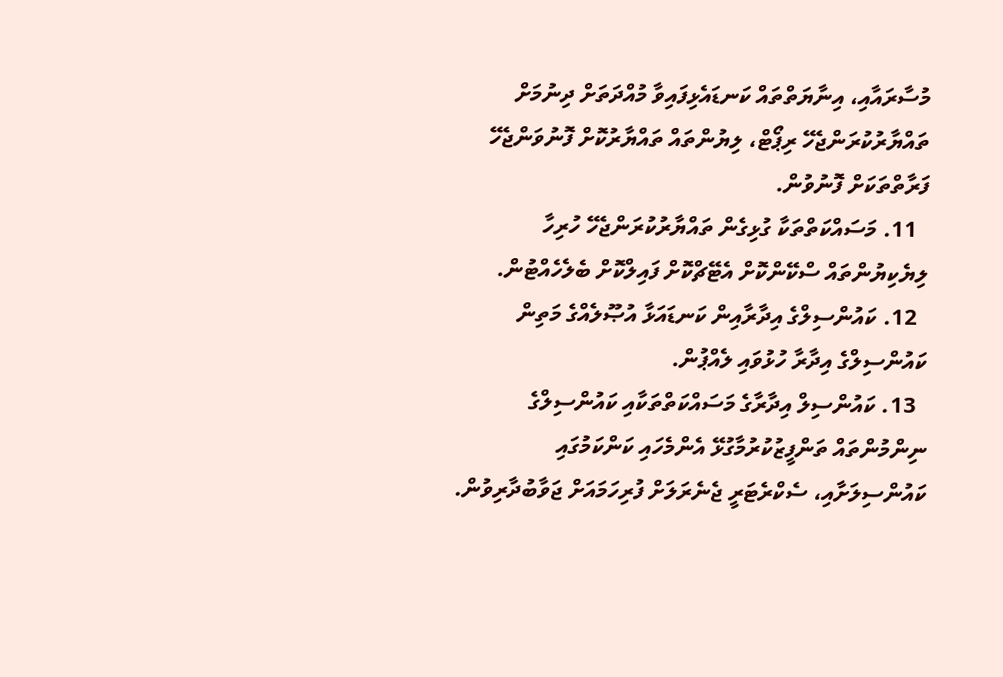މުސާރައާއި، އިނާޔަތްތައް ކަނޑައެޅިފައިވާ މުއްދަތަށް ދިނުމަށް ތައްޔާރުކުރަންޖެހޭ ރިޕޯޓް، ލިޔުންތައް ތައްޔާރުކޮށް ފޮނުވަންޖެހޭ ފަރާތްތަކަށް ފޮނުވުން.
  11. މަސައްކަތްތަކާ ގުޅިގެން ތައްޔާރުކުރަންޖެހޭ ހުރިހާ ލިޔެކިޔުންތައް ސްކޭންކޮށް އެޓޭޗްކޮށް ފައިލްކޮށް ބެލެހެއްޓުން.
  12. ކައުންސިލްގެ އިދާރާއިން ކަނޑައަޅާ އުޞޫލެއްގެ މަތިން ކައުންސިލްގެ އިދާރާ ހުޅުވައި ލެއްޕުން.
  13. ކައުންސިލް އިދާރާގެ މަސައްކަތްތަކާއި ކައުންސިލްގެ ނިންމުންތައް ތަންފީޒުކުރުމާގުޅޭ އެންމެހައި ކަންކަމުގައި ކައުންސިލަށާއި، ސެކްރެޓަރީ ޖެނެރަލަށް ފުރިހަމައަށް ޖަވާބުދާރިވުން.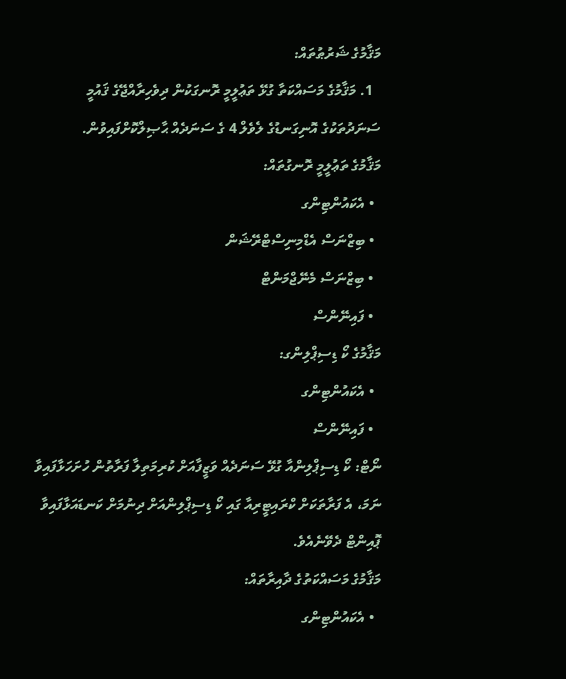މަޤާމުގެ ޝަރުޠުތައް:
  1. މަޤާމުގެ މަސައްކަތާ ގުޅޭ ތަޢުލީމީ ރޮނގަކުން ދިވެހިރާއްޖޭގެ ޤައުމީ ސަނަދުތަކުގެ އޮނިގަނޑުގެ ލެވެލް 4 ގެ ސަނަދެއް ޙާޞިލްކޮށްފައިވުން.
މަޤާމުގެ ތަޢުލީމީ ރޮނގުތައް:
  • އެކައުންޓިންގ
  • ބިޒްނަސް އެޑްމިނިސްޓްރޭޝަން
  • ބިޒްނަސް މެނޭޖްމަންޓް
  • ފައިނޭންސް
މަޤާމުގެ ކޯ ޑިސިޕްލިންގ:
  • އެކައުންޓިންގ
  • ފައިނޭންސް
ނޯޓް: ކޯ ޑިސިޕްލިންއާ ގުޅޭ ސަނަދެއް ވަޒީފާއަށް ކުރިމަތިލާ ފަރާތުން ހުށަހަޅާފައިވާ ނަމަ، އެ ފަރާތަކަށް ކްރައިޓީރިއާ ގައި ކޯ ޑިސިޕްލިންއަށް ދިނުމަށް ކަނޑައަޅާފައިވާ ޕޮއިންޓް ދެވޭނެއެވެ.
މަޤާމުގެ މަސައްކަތުގެ ދާއިރާތައް:
  • އެކައުންޓިންގ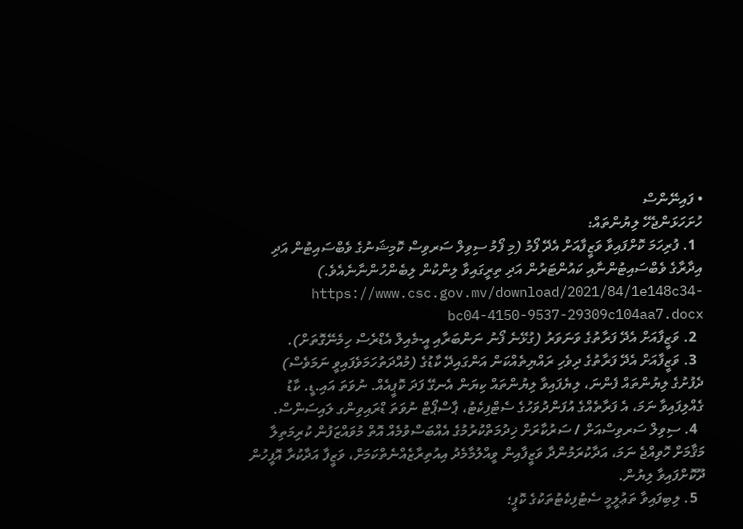• ފައިނޭންސް
ހުށަހަޅަންޖެހޭ ލިޔުންތައް:
  1. ފުރިހަމަ ކޮށްފައިވާ ވަޒީފާއަށް އެދޭ ފޯމު (މި ފޯމު ސިވިލް ސަރވިސް ކޮމިޝަނުގެ ވެބްސައިޓުން އަދި އިދާރާގެ ވެބްސައިޓުންނާއި ކައުންޓަރުން އަދި ތިރީގައިވާ ލިންކުން ލިބެންހުންނާނެއެވެ.) https://www.csc.gov.mv/download/2021/84/1e148c34-bc04-4150-9537-29309c104aa7.docx
  2. ވަޒީފާއަށް އެދޭ ފަރާތުގެ ވަނަވަރު (ގުޅޭނެ ފޯނު ނަންބަރާއި އީ-މެއިލް އެޑްރެސް ހިމެނޭގޮތަށް).
  3. ވަޒީފާއަށް އެދޭ ފަރާތުގެ ދިވެހި ރައްޔިތެއްކަން އަންގައިދޭ ކާޑުގެ (މުއްދަތުހަމަވެފައިވީ ނަމަވެސް) ދެފުށުގެ ލިޔުންތައް ފެންނަ، ލިޔެފައިވާ ލިޔުންތައް ކިޔަން އެނގޭ ފަދަ ކޮޕީއެއް. ނުވަތަ އައި.ޑީ. ކާޑު ގެއްލިފައިވާ ނަމަ، އެ ފަރާތެއްގެ އުފަންދުވަހުގެ ސެޓްފިކެޓު، ޕާސްޕޯޓް ނުވަތަ ޑްރައިވިންގ ލައިސަންސް.
  4. ސިވިލް ސަރވިސްއަށް / ސަރުކާރަށް ޚިދުމަތްކުރުމުގެ އެއްބަސްވުމެއް އޮތް މުވައްޒަފުން ކުރިމަތިލާ މަޤާމަށް ހޮވިއްޖެ ނަމަ، އަދާކުރަމުންދާ ވަޒީފާއިން ވީއްލުމާމެދު އިއުތިރާޒެއްނެތްކަމަށް، ވަޒީފާ އަދާކުރާ އޮފީހުން ދޫކޮށްފައިވާ ލިޔުން.
  5. ލިބިފައިވާ ތަޢުލީމީ ސެޓުފިކެޓުތަކުގެ ކޮޕީ؛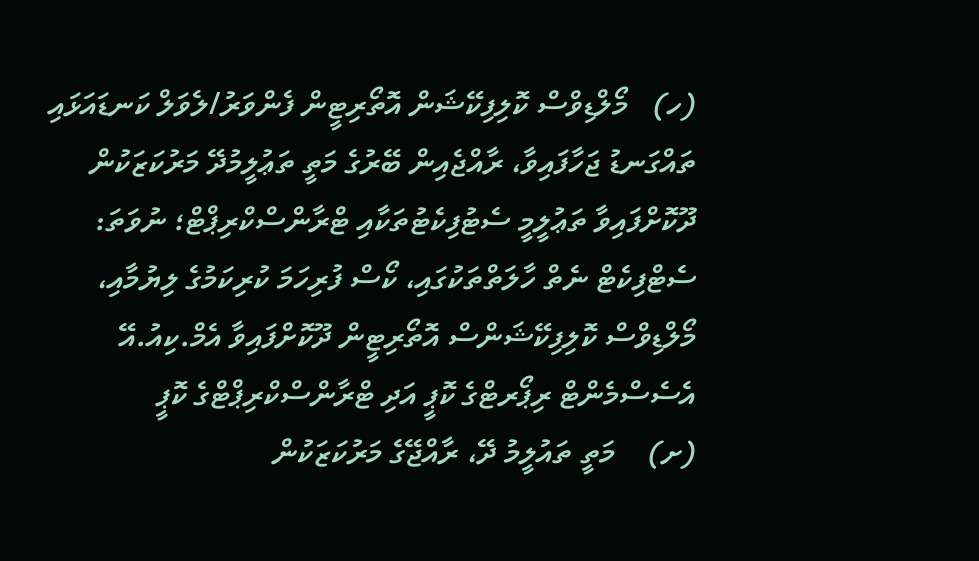(ހ)   މޯލްޑިވްސް ކޮލިފިކޭޝަން އޮތޯރިޓީން ފެންވަރު/ލެވަލް ކަނޑައަޅައި ތައްގަނޑު ޖަހާފައިވާ، ރާއްޖެއިން ބޭރުގެ މަތީ ތަޢުލީމުދޭ މަރުކަޒަކުން ދޫކޮށްފައިވާ ތަޢުލީމީ ސެޓުފިކެޓުތަކާއި ޓްރާންސްކްރިޕްޓް؛ ނުވަތަ: ސެޓްފިކެޓް ނެތް ހާލަތްތަކުގައި، ކޯސް ފުރިހަމަ ކުރިކަމުގެ ލިޔުމާއި، މޯލްޑިވްސް ކޮލިފިކޭޝަންސް އޮތޯރިޓީން ދޫކޮށްފައިވާ އެމް.ކިއު.އޭ އެސެސްމެންޓް ރިޕޯރޓްގެ ކޮޕީ އަދި ޓްރާންސްކްރިޕްޓްގެ ކޮޕީ
(ށ)    މަތީ ތައުލީމު ދޭ، ރާއްޖޭގެ މަރުކަޒަކުން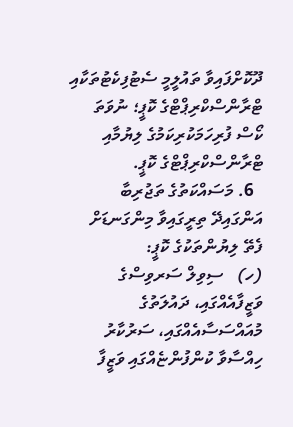ދޫކޮށްފައިވާ ތައުލީމީ ސެޓުފިކެޓުތަކާއި ޓްރާންސްކްރިޕްޓްގެ ކޮޕީ؛ ނުވަތަ ކޯސް ފުރިހަމަކުރިކަމުގެ ލިޔުމާއި ޓްރާންސްކްރިޕްޓްގެ ކޮޕީ.
  6. މަސައްކަތުގެ ތަޖުރިބާ އަންގައިދޭ ތިރީގައިވާ މިންގަނޑަށް ފެތޭ ލިޔުންތަކުގެ ކޮޕީ:
(ހ)   ސިވިލް ސަރވިސްގެ ވަޒީފާއެއްގައި، ދައުލަތުގެ މުއައްސަސާއެއްގައި، ސަރުކާރު ހިއްސާވާ ކުންފުންޏެއްގައި ވަޒީފާ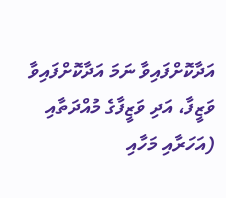އަދާކޮށްފައިވާ ނަމަ އަދާކޮށްފައިވާ ވަޒީފާ، އަދި ވަޒީފާގެ މުއްދަތާއި (އަހަރާއި މަހާއި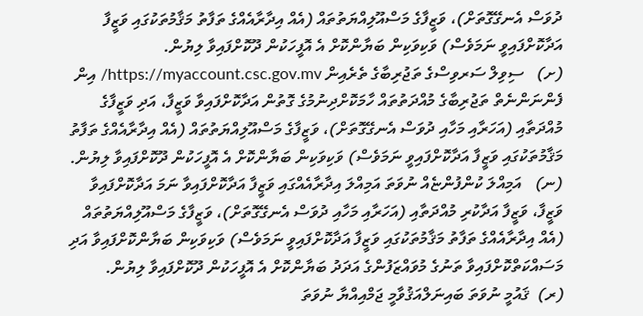ދުވަސް އެނގޭގޮތަށް)، ވަޒީފާގެ މަސްއޫލިއްޔަތުތައް (އެއް އިދާރާއެއްގެ ތަފާތު މަޤާމުތަކުގައި ވަޒީފާ އަދާކޮށްފައިވީ ނަމަވެސް) ވަކިވަކިން ބަޔާންކޮށް އެ އޮފީހަކުން ދޫކޮށްފައިވާ ލިޔުން.
(ށ)   ސިވިލް ސަރވިސްގެ ތަޖުރިބާގެ ތެރެއިން https://myaccount.csc.gov.mv/ އިން ފެންނަންނެތް ތަޖުރިބާގެ މުއްދަތުތައް ހާމަކޮށްދިނުމުގެ ގޮތުން އަދާކޮށްފައިވާ ވަޒީފާ، އަދި ވަޒީފާގެ މުއްދަތާއި (އަހަރާއި މަހާއި ދުވަސް އެނގޭގޮތަށް)، ވަޒީފާގެ މަސްއޫލިއްޔަތުތައް (އެއް އިދާރާއެއްގެ ތަފާތު މަޤާމުތަކުގައި ވަޒީފާ އަދާކޮށްފައިވީ ނަމަވެސް) ވަކިވަކިން ބަޔާންކޮށް އެ އޮފީހަކުން ދޫކޮށްފައިވާ ލިޔުން.
(ނ)   އަމިއްލަ ކުންފުންޏެއް ނުވަތަ އަމިއްލަ އިދާރާއެއްގައި ވަޒީފާ އަދާކޮށްފައިވާ ނަމަ އަދާކޮށްފައިވާ ވަޒީފާ، ވަޒީފާ އަދާކުރި މުއްދަތާއި (އަހަރާއި މަހާއި ދުވަސް އެނގޭގޮތަށް)، ވަޒީފާގެ މަސްއޫލިއްޔަތުތައް (އެއް އިދާރާއެއްގެ ތަފާތު މަޤާމުތަކުގައި ވަޒީފާ އަދާކޮށްފައިވީ ނަމަވެސް) ވަކިވަކިން ބަޔާންކޮށްފައިވާ އަދި މަސައްކަތްކޮށްފައިވާ ތަނުގެ މުވައްޒަފުންގެ އަދަދު ބަޔާންކޮށް އެ އޮފީހަކުން ދޫކޮށްފައިވާ ލިޔުން.
(ރ)  ޤައުމީ ނުވަތަ ބައިނަލްއަޤުވާމީ ޖަމްއިއްޔާ ނުވަތަ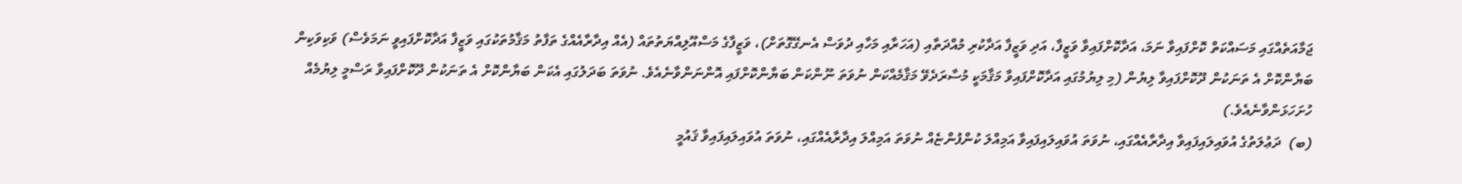ޖަމާއަތެއްގައި މަސައްކަތް ކޮށްފައިވާ ނަމަ، އަދާކޮށްފައިވާ ވަޒީފާ، އަދި ވަޒީފާ އަދާކުރި މުއްދަތާއި (އަހަރާއި މަހާއި ދުވަސް އެނގޭގޮތަށް)، ވަޒީފާގެ މަސްއޫލިއްޔަތުތައް (އެއް އިދާރާއެއްގެ ތަފާތު މަޤާމުތަކުގައި ވަޒީފާ އަދާކޮށްފައިވީ ނަމަވެސް) ވަކިވަކިން ބަޔާންކޮށް އެ ތަނަކުން ދޫކޮށްފައިވާ ލިޔުން (މި ލިޔުމުގައި އަދާކޮށްފައިވާ މަޤާމަކީ މުސާރަދެވޭ މަޤާމެއްކަން ނުވަތަ ނޫންކަން ބަޔާންކޮށްފައި އޮންނަންވާނެއެވެ. ނުވަތަ ބަދަލުގައި އެކަން ބަޔާންކޮށް އެ ތަނަކުން ދޫކޮށްފައިވާ ރަސްމީ ލިޔުމެއް ހުށަހަޅަންވާނެއެވެ.)
(ބ)  ދަޢުލަތުގެ އުވައިލައިފައިވާ އިދާރާއެއްގައި، ނުވަތަ އުވައިލައިފައިވާ އަމިއްލަ ކުންފުންޏެއް ނުވަތަ އަމިއްލަ އިދާރާއެއްގައި، ނުވަތަ އުވައިލައިފައިވާ ޤައުމީ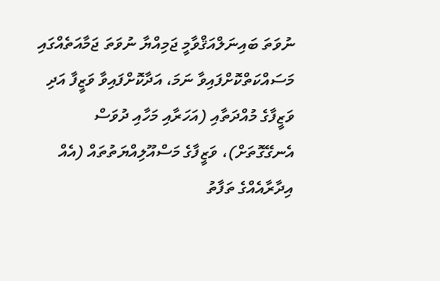ނުވަތަ ބައިނަލްއަޤްވާމީ ޖަމިއްޔާ ނުވަތަ ޖަމާއަތެއްގައި މަސައްކަތްކޮށްފައިވާ ނަމަ، އަދާކޮށްފައިވާ ވަޒީފާ އަދި ވަޒީފާގެ މުއްދަތާއި (އަހަރާއި މަހާއި ދުވަސް އެނގޭގޮތަށް)، ވަޒީފާގެ މަސްއޫލިއްޔަތުތައް (އެއް އިދާރާއެއްގެ ތަފާތު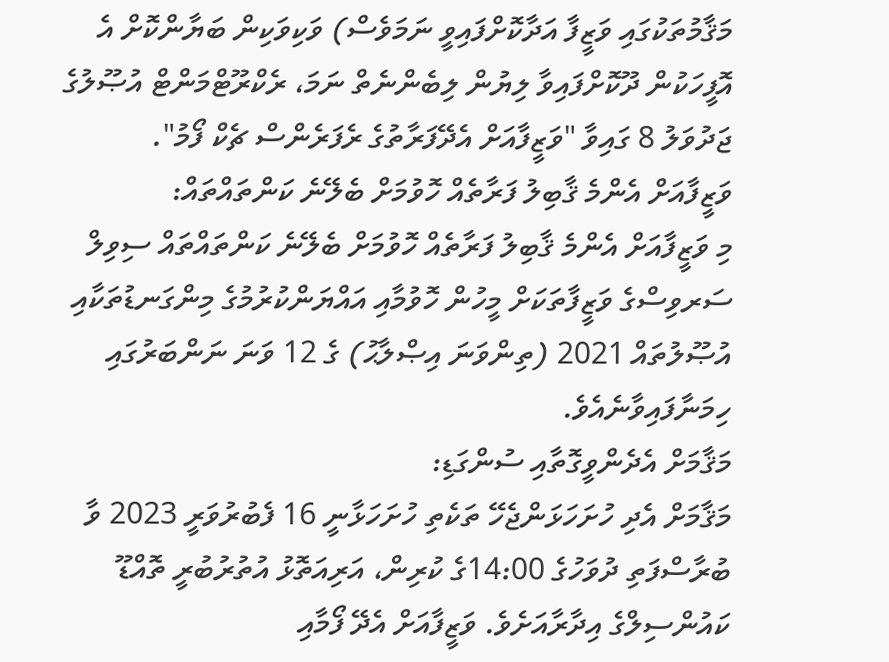މަޤާމުތަކުގައި ވަޒީފާ އަދާކޮށްފައިވީ ނަމަވެސް) ވަކިވަކިން ބަޔާންކޮށް އެ އޮފީހަކުން ދޫކޮށްފައިވާ ލިޔުން ލިބެންނެތް ނަމަ، ރެކްރޫޓްމަންޓް އުޞޫލުގެ ޖަދުވަލު 8 ގައިވާ "ވަޒީފާއަށް އެދޭފަރާތުގެ ރެފަރެންސް ޗެކް ފޯމު".
ވަޒީފާއަށް އެންމެ ޤާބިލު ފަރާތެއް ހޮވުމަށް ބެލޭނެ ކަންތައްތައް:
މި ވަޒީފާއަށް އެންމެ ޤާބިލު ފަރާތެއް ހޮވުމަށް ބެލޭނެ ކަންތައްތައް ސިވިލް ސަރވިސްގެ ވަޒީފާތަކަށް މީހުން ހޮވުމާއި އައްޔަންކުރުމުގެ މިންގަނޑުތަކާއި އުޞޫލުތައް 2021 (ތިންވަނަ އިޞްލާޙު) ގެ 12 ވަނަ ނަންބަރުގައި ހިމަނާފައިވާނެއެވެ.
މަޤާމަށް އެދެންވީގޮތާއި ސުންގަޑި:
މަޤާމަށް އެދި ހުށަހަޅަންޖެހޭ ތަކެތި ހުށަހަޅާނީ 16 ފެބުރުވަރީ 2023 ވާ ބުރާސްފަތި ދުވަހުގެ 14:00ގެ ކުރިން، އަރިއަތޮޅު އުތުރުބުރީ ތޮއްޑޫ ކައުންސިލްގެ އިދާރާއަށެވެ. ވަޒީފާއަށް އެދޭ ފޯމާއި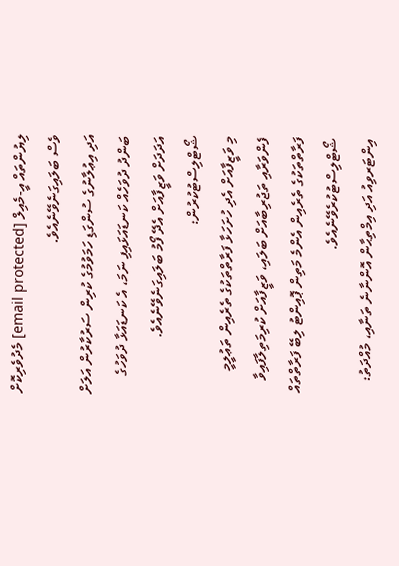ލިޔުންތައް އީ-މެއިލް [email protected] މެދުވެރިކޮށް ވެސް ބަލައިގަނެވޭނެއެވެ.
އަދި އިޢުލާނުގެ ސުންގަޑި ހަމަވުމުގެ ކުރިން ސަރުކާރުން އަލަށް ބަންދު ދުވަހެއް ކަނޑައަޅައިފި ނަމަ، އެ ކަނޑައަޅާ ދުވަހުގެ އަދަދަށް ވަޒީފާއަށް އެދޭ ފޯމު ބަލައިގަނެވޭނެއެވެ.
ޝޯޓްލިސްޓުކުރުން:
މި ވަޒީފާއަށް އެދި ހުށަހަޅާ ފަރާތްތަކުގެ ތެރެއިން ތަޢުލީމީ ފެންވަރާއި ތަޖުރިބާއަށް ބަލައި، ވަޒީފާއަށް ކުރިމަތިލާފައިވާ ފަރާތްތަކުގެ ތެރެއިން އެންމެ މަތިން ޕޮއިންޓު ލިބޭ ފަރާތްތައް ޝޯޓްލިސްޓުކުރެވޭނެއެވެ.
އިންޓަރވިއު އަދި އިމްތިޙާން އޮންނާނެ ތަނާއި، މުއްދަތު: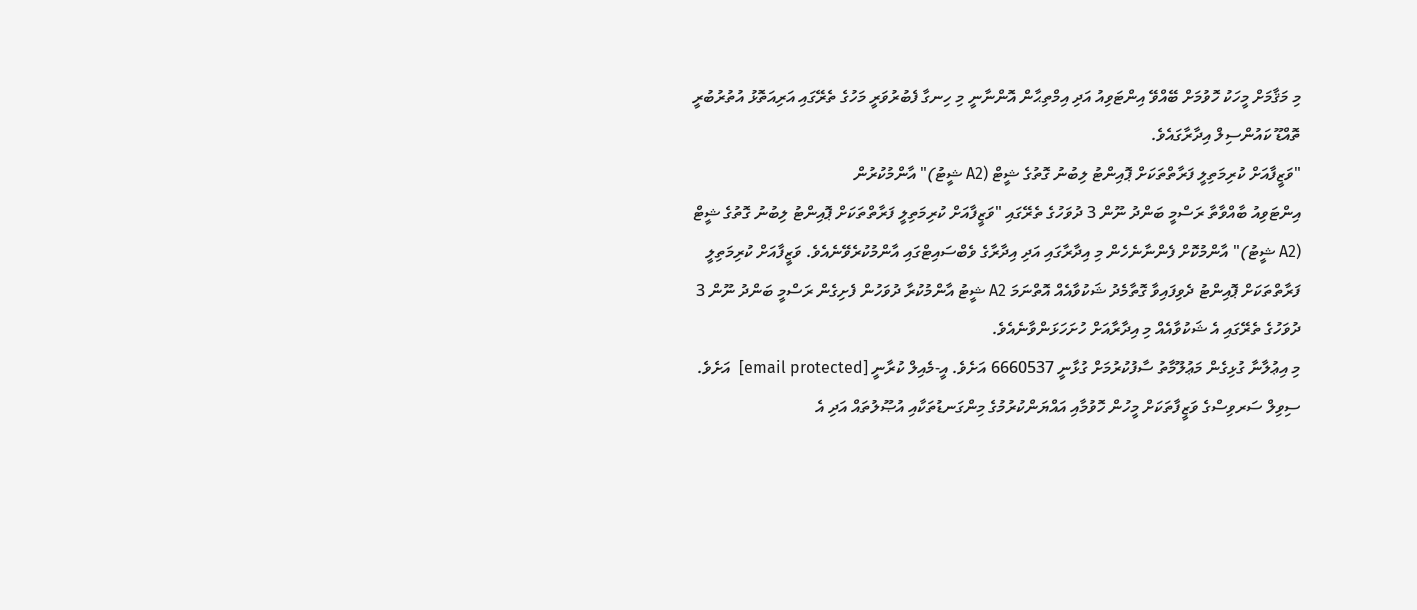މި މަޤާމަށް މީހަކު ހޮވުމަށް ބޭއްވޭ އިންޓަވިއު އަދި އިމްތިޙާން އޮންނާނީ މި ހިނގާ ފެބުރުވަރީ މަހުގެ ތެރޭގައި އަރިއަތޮޅު އުތުރުބުރީ ތޮއްޑޫ ކައުންސިލް އިދާރާގައެވެ.
"ވަޒީފާއަށް ކުރިމަތިލީ ފަރާތްތަކަށް ޕޮއިންޓު ލިބުނު ގޮތުގެ ޝީޓް (A2 ޝީޓު)" އާންމުކުރުން
އިންޓަވިއު ބާއްވާތާ ރަސްމީ ބަންދު ނޫން 3 ދުވަހުގެ ތެރޭގައި "ވަޒީފާއަށް ކުރިމަތިލީ ފަރާތްތަކަށް ޕޮއިންޓު ލިބުނު ގޮތުގެ ޝީޓް (A2 ޝީޓު)" އާންމުކޮށް ފެންނާނެހެން މި އިދާރާގައި އަދި އިދާރާގެ ވެބްސައިޓްގައި އާންމުކުރެވޭނެއެވެ. ވަޒީފާއަށް ކުރިމަތިލީ ފަރާތްތަކަށް ޕޮއިންޓު ދެވިފައިވާ ގޮތާމެދު ޝަކުވާއެއް އޮތްނަމަ A2 ޝީޓު އާންމުކުރާ ދުވަހުން ފެށިގެން ރަސްމީ ބަންދު ނޫން 3 ދުވަހުގެ ތެރޭގައި އެ ޝަކުވާއެއް މި އިދާރާއަށް ހުށަހަޅަންވާނެއެވެ.
މި އިޢުލާނާ ގުޅިގެން މަޢުލޫމާތު ސާފުކުރުމަށް ގުޅާނީ 6660537 އަށެވެ. އީ-މެއިލް ކުރާނީ [email protected]  އަށެވެ.
ސިވިލް ސަރވިސްގެ ވަޒީފާތަކަށް މީހުން ހޮވުމާއި އައްޔަންކުރުމުގެ މިންގަނޑުތަކާއި އުޞޫލުތައް އަދި އެ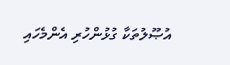އުޞޫލުތަކާ ގުޅުންހުރި އެންމެހައި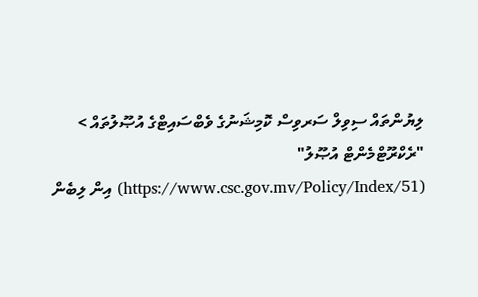ލިޔުންތައް ސިވިލް ސަރވިސް ކޮމިޝަނުގެ ވެބްސައިޓްގެ އުޞޫލުތައް > "ރެކްރޫޓްމެންޓް އުޞޫލު" (https://www.csc.gov.mv/Policy/Index/51) އިން ލިބެން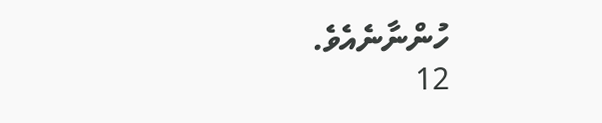ހުންނާނެއެވެ.
12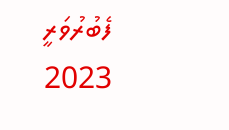ފެބުރުވަރީ 2023